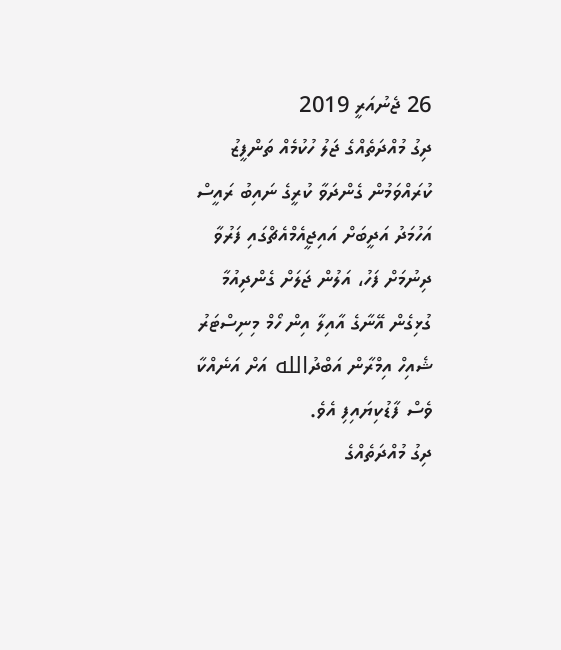26 ޖެނުއަރީ 2019
ދިގު މުއްދަތެއްގެ ޖަލު ހުކުމެއް ތަންފީޒު ކުރައްވަމުން ގެންދަވާ ކުރީގެ ނައިބު ރައީސް އަހުމަދު އަދީބަށް އައިޖީއެމްއެޗްގައި ފަރުވާ ދިނުމަށް ފަހު، އަލުން ޖަލަށް ގެންދިއުމާ ގުޅިގެން އޭނާގެ އާއިލާ އިން ހޯމް މިނިސްޓަރު ޝެއިހް އިމްރާން އަބްދުالله އަށް އަނެއްކާ ވެސް ފާޑުކިޔައިފި އެވެ.
ދިގު މުއްދަތެއްގެ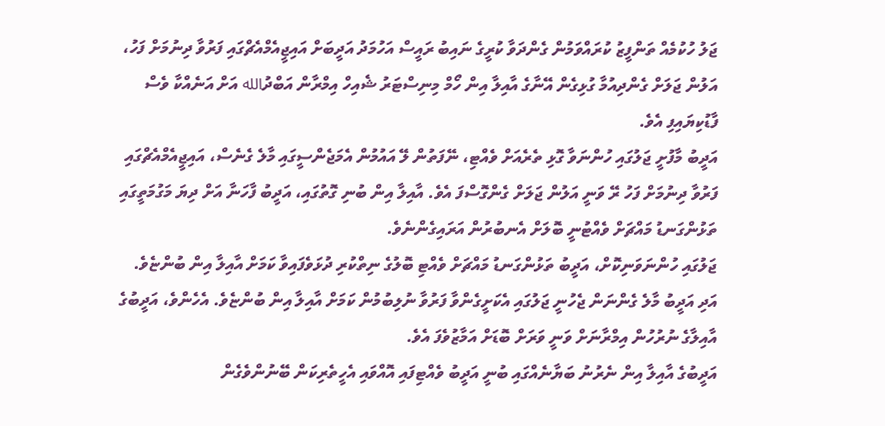ޖަލު ހުކުމެއް ތަންފީޒު ކުރައްވަމުން ގެންދަވާ ކުރީގެ ނައިބު ރައީސް އަހުމަދު އަދީބަށް އައިޖީއެމްއެޗްގައި ފަރުވާ ދިނުމަށް ފަހު، އަލުން ޖަލަށް ގެންދިއުމާ ގުޅިގެން އޭނާގެ އާއިލާ އިން ހޯމް މިނިސްޓަރު ޝެއިހް އިމްރާން އަބްދުالله އަށް އަނެއްކާ ވެސް ފާޑުކިޔައިފި އެވެ.
އަދީބު މާފުށީ ޖަލުގައި ހުންނަވާ ގޮޅި ތެރެއަށް ވެއްޓި، ނޭފަތުން ލޭ އައުމުން އެމަޖެންސީގައި މާލެ ގެނެސް، އައިޖީއެމްއެޗްގައި ފަރުވާ ދިނުމަށް ފަހު ރޭ ވަނީ އަލުން ޖަލަށް ގެންގޮސްފަ އެވެ. އާއިލާ އިން ބުނި ގޮތުގައި، އަދީބު ފާހަނާ އަށް ދިޔަ މަގުމަތީގައި ތަޅުންގަނޑު މައްޗަށް ވެއްޓުނީ ބޮލަށް އެނބުރުން އަރައިގެންނެވެ.
ޖަލުގައި ހުންނަވަނިކޮށް، އަދީބު ތަޅުންގަނޑު މައްޗަށް ވެއްޓި ބޮލުގެ ނިތްކުރި ދުޅަވެފައިވާ ކަމަށް އާއިލާ އިން ބުންޏެވެ. އަދި އަދީބު މާލެ ގެންނަން ޖެހުނީ ޖަލުގައި އެކަށީގެންވާ ފަރުވާ ނުލިބުމުން ކަމަށް އާއިލާ އިން ބުންޏެވެ. އެހެންވެ، އަދީބުގެ އާއިލާގެ ނުރުހުން އިމްރާނަށް ވަނީ ވަރަށް ބޮޑަށް އަމާޒުވެފަ އެވެ.
އަދީބުގެ އާއިލާ އިން ނެރުނު ބަޔާނެއްގައި ބުނީ އަދީބު ވެއްޓިފައި އޮއްވައި އެހީތެރިކަން ބޭނުންވެގެން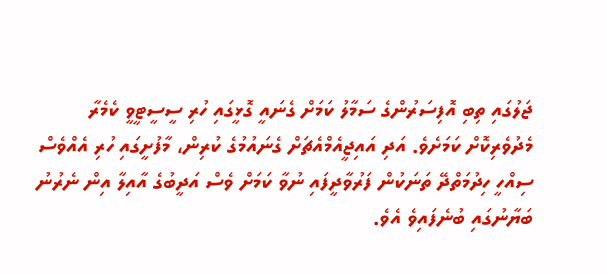ޖަލުގައި ތިބި އޮފިސަރުންގެ ސަމާލު ކަމަށް ގެނައީ ގޮޅީގައި ހުރި ސީސީޓީވީ ކެމެރާ މެދުވެރިކޮށް ކަމަށެވެ. އަދި އައިޖީއެމްއެޗަށް ގެނައުމުގެ ކުރިން، މާފުށީގައި ހުރި އެއްވެސް ސިއްހީ ހިދުމަތްދޭ ތަނަކުން ފަރުވާދީފައި ނުވާ ކަމަށް ވެސް އަދީބުގެ އާއިލާ އިން ނެރުނު ބަޔާނުގައި ބުނެފައިވެ އެވެ.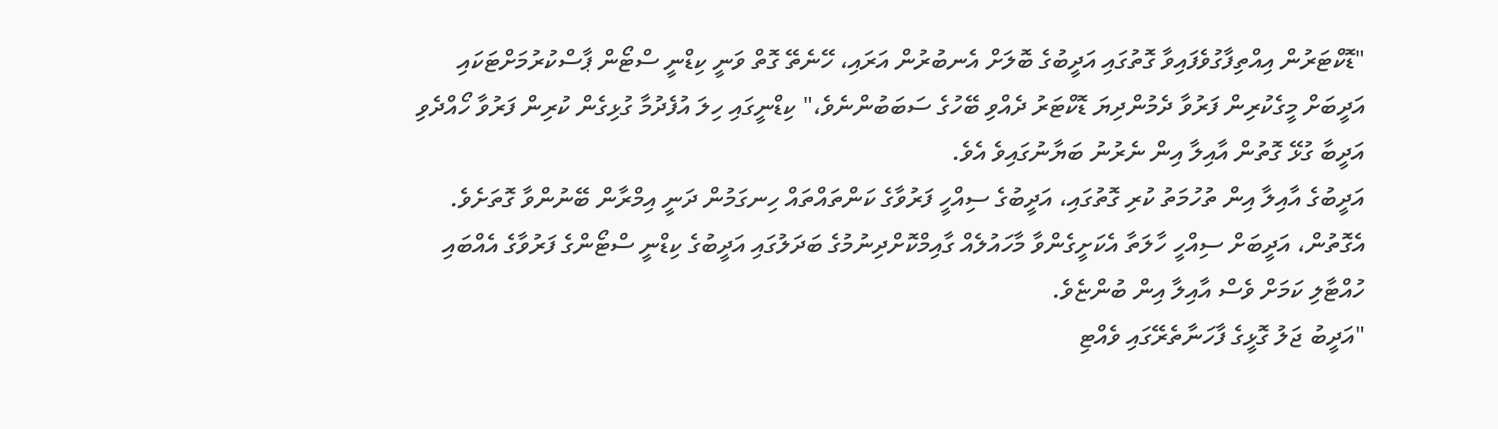"ޑޮކްޓަރުން އިއްތިފާގުވެފައިވާ ގޮތުގައި އަދީބުގެ ބޮލަށް އެނބުރުން އަރައި، ހޭނެތޭ ގޮތް ވަނީ ކިޑްނީ ސްޓޯން ޕާސްކުރުމަށްޓަކައި އަދީބަށް މީގެކުރިން ފަރުވާ ދެމުންދިޔަ ޑޮކްޓަރު ދެއްވި ބޭހުގެ ސަބަބުންނެވެ،" ކިޑްނީގައި ހިލަ އުފެދުމާ ގުޅިގެން ކުރިން ފަރުވާ ހޯއްދެވި އަދީބާ ގުޅޭ ގޮތުން އާއިލާ އިން ނެރުނު ބަޔާނުގައިވެ އެވެ.
އަދީބުގެ އާއިލާ އިން ތުހުމަތު ކުރި ގޮތުގައި، އަދީބުގެ ސިއްހީ ފަރުވާގެ ކަންތައްތައް ހިނގަމުން ދަނީ އިމްރާން ބޭނުންވާ ގޮތަށެވެ. އެގޮތުން، އަދީބަށް ސިއްހީ ހާލަތާ އެކަށީގެންވާ މާހައުލެއް ގާއިމްކޮށްދިނުމުގެ ބަދަލުގައި އަދީބުގެ ކިޑްނީ ސްޓޯންގެ ފަރުވާގެ އެއްބައި ހުއްޓާލި ކަމަށް ވެސް އާއިލާ އިން ބުންޏެވެ.
"އަދީބު ޖަލު ގޮޅީގެ ފާހަނާތެރޭގައި ވެއްޓި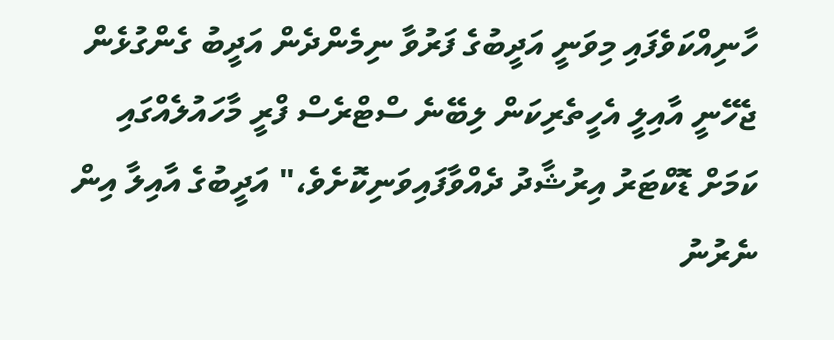ހާނިއްކަވެފައި މިވަނީ އަދީބުގެ ފަރުވާ ނިމެންދެން އަދީބު ގެންގުޅެން ޖެހޭނީ އާއިލީ އެހީތެރިކަން ލިބޭނެ ސްޓްރެސް ފްރީ މާހައުލެއްގައި ކަމަށް ޑޮކްޓަރު އިރުޝާދު ދެއްވާފައިވަނިކޮށެވެ،" އަދީބުގެ އާއިލާ އިން ނެރުނު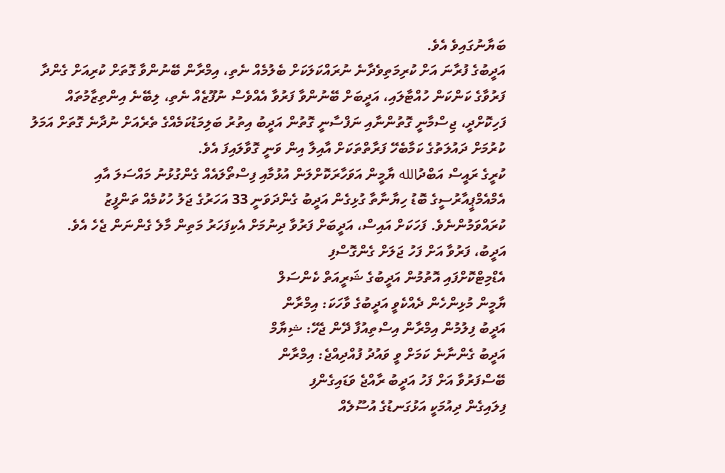ބަޔާނުގައިވެ އެވެ.
އަދީބުގެ ފުރާނަ އަށް ކުރިމަތިވެދާނެ ނުރައްކަލަކަށް ބެލުމެއް ނެތި، އިމްރާން ބޭނުންވާ ގޮތަށް ކުރިއަށް ގެންދާ ފަރުވާގެ ކަންކަން ހުއްޓާލައި، އަދީބަށް ބޭނުންވާ ފަރުވާ އެއްވެސް ނުފޫޒެއް ނެތި، ލިބޭނެ އިންތިޒާމުތައް ފަހިކޮށްދީ، ޖިސްމާނީ ގޮތުންނާއި ނަފްސާނީ ގޮތުން އަދީބު އިތުރު ބަލިމަޑުކަމެއްގެ ތެރެއަށް ނުދާނެ ގޮތަށް އަމަލު ކުރުމަށް ދައުލަތުގެ ކަމާބެހޭ ފަރާތްތަކަށް އާއިލާ އިން ވަނީ ގޮވާލައިފަ އެވެ.
ކުރީގެ ރައީސް އަބްދުالله ޔާމީން އަވަހާރަކޮށްލަން އުޅުމާއި ފިސްތޯލައެއް ގެންގުޅުނު މައްސަލަ އާއި އެމްއެމްޕީއާރުސީގެ ބޮޑު ހިޔާނާތާ ގުޅިގެން އަދީބު ގެންދަވަނީ 33 އަހަރުގެ ޖަލު ހުކުމެއް ތަންފީޒު ކުރައްވަމުންނެވެ. ފަހަކަށް އައިސް، އަދީބަށް ފަރުވާ ދިނުމަށް އެކިފަހަރު މަތިން މާލެ ގެންނަން ޖެހެ އެވެ.
އަދީބު، ފަރުވާ އަށް ފަހު ޖަލަށް ގެންގޮސްފި
އެޑްމިޓްކޮށްފައި އޮތުމުން އަދީބުގެ ޝަރީއަތް ކެންސަލް
ޔާމީން މުޅިންހެން ދެއްކެވީ އަދީބުގެ ވާހަކަ: އިމްރާން
އަދީބު ފިލުމުން އިމްރާން އިސްތިއުފާ ދޭން ޖެހޭ: ޝިޔާމް
އަދީބު ގެންނާނެ ކަމަށް ވީ ވައުދު ފުއްދިއްޖެ: އިމްރާން
ބޭސްފަރުވާ އަށް ފަހު އަދީބު ރާއްޖެ ވަޑައިގެންފި
ފިލައިގެން ދިއުމަކީ އަޅުގަނޑުގެ އުސޫލެއް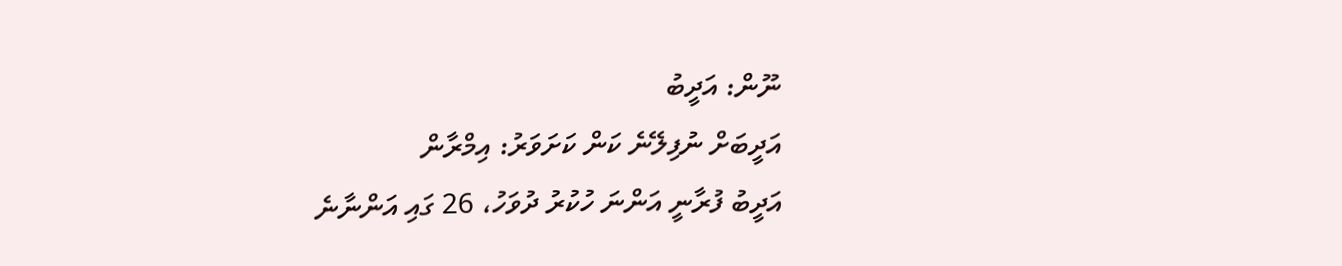ނޫން: އަދީބު
އަދީބަށް ނުފިލޭނެ ކަން ކަށަވަރު: އިމްރާން
އަދީބު ފުރާނީ އަންނަ ހުކުރު ދުވަހު، 26 ގައި އަންނާނެ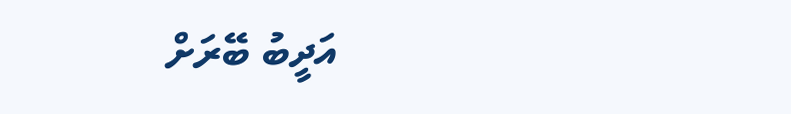އަދީބު ބޭރަށް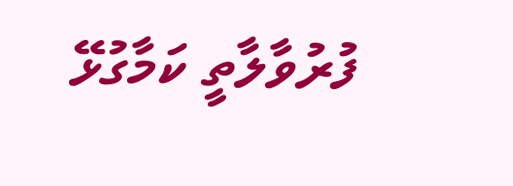ފުރުވާލާތީ ކަމާގުޅޭ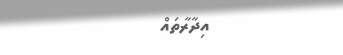އިދާރާތައް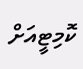ކޮމިޓީއަށް